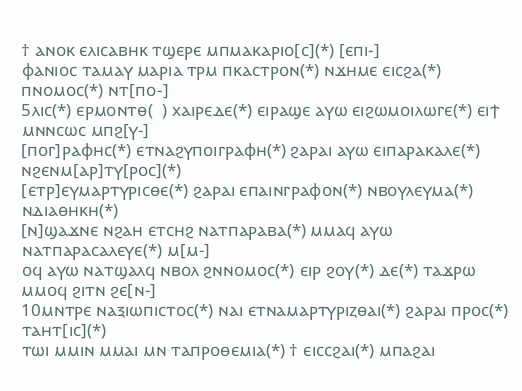† ⲁⲛⲟⲕ ⲉⲗⲓⲥⲁⲃⲏⲕ ⲧϣⲉⲣⲉ ⲙⲡⲙⲁⲕⲁⲣⲓⲟ[ⲥ](*) [ⲉⲡⲓ-]
ⲫⲁⲛⲓⲟⲥ ⲧⲁⲙⲁⲩ ⲙⲁⲣⲓⲁ ⲧⲣⲙ ⲡⲕⲁⲥⲧⲣⲟⲛ(*) ⲛϫⲏⲙⲉ ⲉⲓⲥϩⲁ(*) ⲡⲛⲟⲙⲟⲥ(*) ⲛⲧ[ⲡⲟ-]
5ⲗⲓⲥ(*) ⲉⲣⲙⲟⲛⲧⲑ(  ) ⲭⲁⲓⲣⲉⲇⲉ(*) ⲉⲓⲣⲁϣⲉ ⲁⲩⲱ ⲉⲓϩⲱⲙⲟⲓⲗⲱⲅⲉ(*) ⲉⲓϯ ⲙⲛⲛⲥⲱⲥ ⲙⲡϩ[ⲩ-]
[ⲡⲟⲅ]ⲣⲁⲫⲏⲥ(*) ⲉⲧⲛⲁϩⲩⲡⲟⲓⲅⲣⲁⲫⲏ(*) ϩⲁⲣⲁⲓ ⲁⲩⲱ ⲉⲓⲡⲁⲣⲁⲕⲁⲗⲉ(*) ⲛϩⲉⲛⲙ[ⲁⲣ]ⲧⲩ[ⲣⲟⲥ](*)
[ⲉⲧⲣ]ⲉⲩⲙⲁⲣⲧⲩⲣⲓⲥⲑⲉ(*) ϩⲁⲣⲁⲓ ⲉⲡⲁⲓⲛⲅⲣⲁⲫⲟⲛ(*) ⲛⲃⲟⲩⲗⲉⲩⲙⲁ(*) ⲛⲇⲓⲁⲑⲏⲕⲏ(*)
[ⲛ]ϣⲁϫⲛⲉ ⲛϩⲁⲏ ⲉⲧⲥⲏϩ ⲛⲁⲧⲡⲁⲣⲁⲃⲁ(*) ⲙⲙⲁϥ ⲁⲩⲱ ⲛⲁⲧⲡⲁⲣⲁⲥⲁⲗⲉⲩⲉ(*) ⲙ[ⲙ-]
ⲟϥ ⲁⲩⲱ ⲛⲁⲧϣⲁⲗϥ ⲛⲃⲟⲗ ϩⲛⲛⲟⲙⲟⲥ(*) ⲉⲓⲣ ϩⲟⲩ(*) ⲇⲉ(*) ⲧⲁϫⲣⲱ ⲙⲙⲟϥ ϩⲓⲧⲛ ϩⲉ[ⲛ-]
10ⲙⲛⲧⲣⲉ ⲛⲁⲝⲓⲱⲡⲓⲥⲧⲟⲥ(*) ⲛⲁⲓ ⲉⲧⲛⲁⲙⲁⲣⲧⲩⲣⲓⲍⲑⲁⲓ(*) ϩⲁⲣⲁⲓ ⲡⲣⲟⲥ(*) ⲧⲁⲏⲧ[ⲓⲥ](*)
ⲧⲱⲓ ⲙⲙⲓⲛ ⲙⲙⲁⲓ ⲙⲛ ⲧⲁⲡⲣⲟⲑⲉⲙⲓⲁ(*) † ⲉⲓⲥⲥϩⲁⲓ(*) ⲙⲡⲁϩⲁⲓ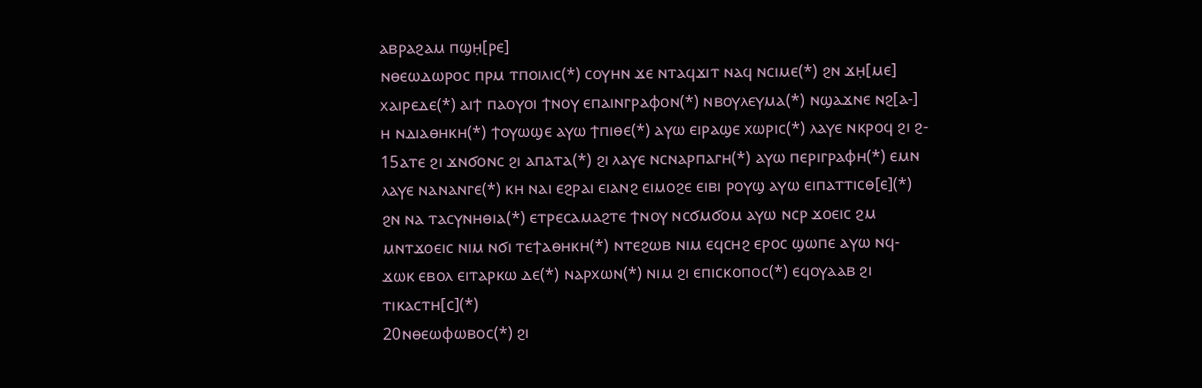ⲁⲃⲣⲁϩⲁⲙ ⲡϣⲏ̣[ⲣⲉ]
ⲛⲑⲉⲱⲇⲱⲣⲟⲥ ⲡⲣⲙ ⲧⲡⲟⲓⲗⲓⲥ(*) ⲥⲟⲩⲏⲛ ϫⲉ ⲛⲧⲁϥϫⲓⲧ ⲛⲁϥ ⲛⲥⲓⲙⲉ(*) ϩⲛ ϫⲏ̣[ⲙⲉ]
ⲭⲁⲓⲣⲉⲇⲉ(*) ⲁⲓϯ ⲡⲁⲟⲩⲟⲓ ϯⲛⲟⲩ ⲉⲡⲁⲓⲛⲅⲣⲁⲫⲟⲛ(*) ⲛⲃⲟⲩⲗⲉⲩⲙⲁ(*) ⲛϣⲁϫⲛⲉ ⲛϩ[ⲁ-]
ⲏ ⲛⲇⲓⲁⲑⲏⲕⲏ(*) ϯⲟⲩⲱϣⲉ ⲁⲩⲱ ϯⲡⲓⲑⲉ(*) ⲁⲩⲱ ⲉⲓⲣⲁϣⲉ ⲭⲱⲣⲓⲥ(*) ⲗⲁⲩⲉ ⲛⲕⲣⲟϥ ϩⲓ ϩ-
15ⲁⲧⲉ ϩⲓ ϫⲛϭⲟⲛⲥ ϩⲓ ⲁⲡⲁⲧⲁ(*) ϩⲓ ⲗⲁⲩⲉ ⲛⲥⲛⲁⲣⲡⲁⲅⲏ(*) ⲁⲩⲱ ⲡⲉⲣⲓⲅⲣⲁⲫⲏ(*) ⲉⲙⲛ
ⲗⲁⲩⲉ ⲛⲁⲛⲁⲛⲅⲉ(*) ⲕⲏ ⲛⲁⲓ ⲉϩⲣⲁⲓ ⲉⲓⲁⲛϩ ⲉⲓⲙⲟϩⲉ ⲉⲓⲃⲓ ⲣⲟⲩϣ ⲁⲩⲱ ⲉⲓⲡⲁⲧⲧⲓⲥⲑ[ⲉ](*)
ϩⲛ ⲛⲁ ⲧⲁⲥⲩⲛⲏⲑⲓⲁ(*) ⲉⲧⲣⲉⲥⲁⲙⲁϩⲧⲉ ϯⲛⲟⲩ ⲛⲥϭⲙϭⲟⲙ ⲁⲩⲱ ⲛⲥⲣ ϫⲟⲉⲓⲥ ϩⲙ
ⲙⲛⲧϫⲟⲉⲓⲥ ⲛⲓⲙ ⲛϭⲓ ⲧⲉϯⲁⲑⲏⲕⲏ(*) ⲛⲧⲉϩⲱⲃ ⲛⲓⲙ ⲉϥⲥⲏϩ ⲉⲣⲟⲥ ϣⲱⲡⲉ ⲁⲩⲱ ⲛϥ-
ϫⲱⲕ ⲉⲃⲟⲗ ⲉⲓⲧⲁⲣⲕⲱ ⲇⲉ(*) ⲛⲁⲣⲭⲱⲛ(*) ⲛⲓⲙ ϩⲓ ⲉⲡⲓⲥⲕⲟⲡⲟⲥ(*) ⲉϥⲟⲩⲁⲁⲃ ϩⲓ ⲧⲓⲕⲁⲥⲧⲏ[ⲥ](*)
20ⲛⲑⲉⲱⲫⲱⲃⲟⲥ(*) ϩⲓ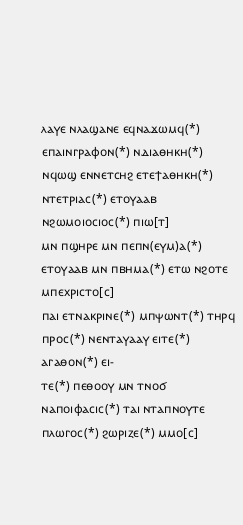ⲗⲁⲩⲉ ⲛⲗⲁϣⲁⲛⲉ ⲉϥⲛⲁϫⲱⲙϥ(*) ⲉⲡⲁⲓⲛⲅⲣⲁⲫⲟⲛ(*) ⲛⲇⲓⲁⲑⲏⲕⲏ(*)
ⲛϥⲱϣ ⲉⲛⲛⲉⲧⲥⲏϩ ⲉⲧⲉϯⲁⲑⲏⲕⲏ(*) ⲛⲧⲉⲧⲣⲓⲁⲥ(*) ⲉⲧⲟⲩⲁⲁⲃ ⲛϩⲱⲙⲟⲓⲟⲥⲓⲟⲥ(*) ⲡⲓⲱ[ⲧ]
ⲙⲛ ⲡϣⲏⲣⲉ ⲙⲛ ⲡⲉⲡⲛ(ⲉⲩⲙ)ⲁ(*) ⲉⲧⲟⲩⲁⲁⲃ ⲙⲛ ⲡⲃⲏⲙⲁ(*) ⲉⲧⲱ ⲛϩⲟⲧⲉ ⲙⲡⲉⲭⲣⲓⲥⲧⲟ[ⲥ]
ⲡⲁⲓ ⲉⲧⲛⲁⲕⲣⲓⲛⲉ(*) ⲙⲡⲯⲱⲛⲧ(*) ⲧⲏⲣϥ ⲡⲣⲟⲥ(*) ⲛⲉⲛⲧⲁⲩⲁⲁⲩ ⲉⲓⲧⲉ(*) ⲁⲅⲁⲑⲟⲛ(*) ⲉⲓ-
ⲧⲉ(*) ⲡⲉⲑⲟⲟⲩ ⲙⲛ ⲧⲛⲟϭ ⲛⲁⲡⲟⲓⲫⲁⲥⲓⲥ(*) ⲧⲁⲓ ⲛⲧⲁⲡⲛⲟⲩⲧⲉ ⲡⲗⲱⲅⲟⲥ(*) ϩⲱⲣⲓⲍⲉ(*) ⲙⲙⲟ[ⲥ]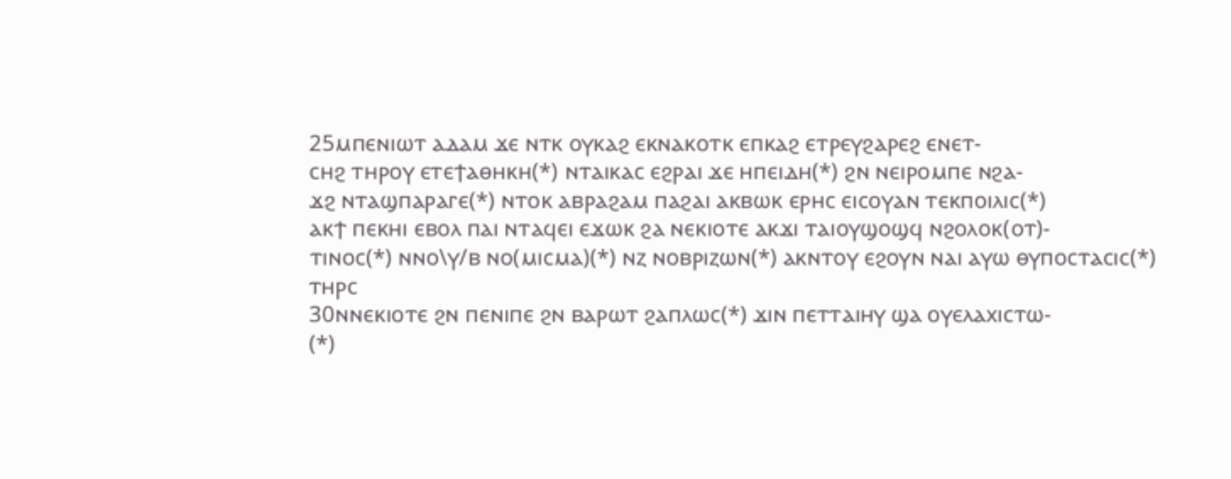25ⲙⲡⲉⲛⲓⲱⲧ ⲁⲇⲁⲙ ϫⲉ ⲛⲧⲕ ⲟⲩⲕⲁϩ ⲉⲕⲛⲁⲕⲟⲧⲕ ⲉⲡⲕⲁϩ ⲉⲧⲣⲉⲩϩⲁⲣⲉϩ ⲉⲛⲉⲧ-
ⲥⲏϩ ⲧⲏⲣⲟⲩ ⲉⲧⲉϯⲁⲑⲏⲕⲏ(*) ⲛⲧⲁⲓⲕⲁⲥ ⲉϩⲣⲁⲓ ϫⲉ ⲏⲡⲉⲓⲇⲏ(*) ϩⲛ ⲛⲉⲓⲣⲟⲙⲡⲉ ⲛϩⲁ-
ϫϩ ⲛⲧⲁϣⲡⲁⲣⲁⲅⲉ(*) ⲛⲧⲟⲕ ⲁⲃⲣⲁϩⲁⲙ ⲡⲁϩⲁⲓ ⲁⲕⲃⲱⲕ ⲉⲣⲏⲥ ⲉⲓⲥⲟⲩⲁⲛ ⲧⲉⲕⲡⲟⲓⲗⲓⲥ(*)
ⲁⲕϯ ⲡⲉⲕⲏⲓ ⲉⲃⲟⲗ ⲡⲁⲓ ⲛⲧⲁϥⲉⲓ ⲉϫⲱⲕ ϩⲁ ⲛⲉⲕⲓⲟⲧⲉ ⲁⲕϫⲓ ⲧⲁⲓⲟⲩϣⲟϣϥ ⲛϩⲟⲗⲟⲕ(ⲟⲧ)-
ⲧⲓⲛⲟⲥ(*) ⲛⲛⲟ\ⲩ/ⲃ ⲛⲟ(ⲙⲓⲥⲙⲁ)(*) ⲛⲍ ⲛⲟⲃⲣⲓⲍⲱⲛ(*) ⲁⲕⲛⲧⲟⲩ ⲉϩⲟⲩⲛ ⲛⲁⲓ ⲁⲩⲱ ⲑⲩⲡⲟⲥⲧⲁⲥⲓⲥ(*) ⲧⲏⲣⲥ
30ⲛⲛⲉⲕⲓⲟⲧⲉ ϩⲛ ⲡⲉⲛⲓⲡⲉ ϩⲛ ⲃⲁⲣⲱⲧ ϩⲁⲡⲗⲱⲥ(*) ϫⲓⲛ ⲡⲉⲧⲧⲁⲓⲏⲩ ϣⲁ ⲟⲩⲉⲗⲁⲭⲓⲥⲧⲱ-
(*)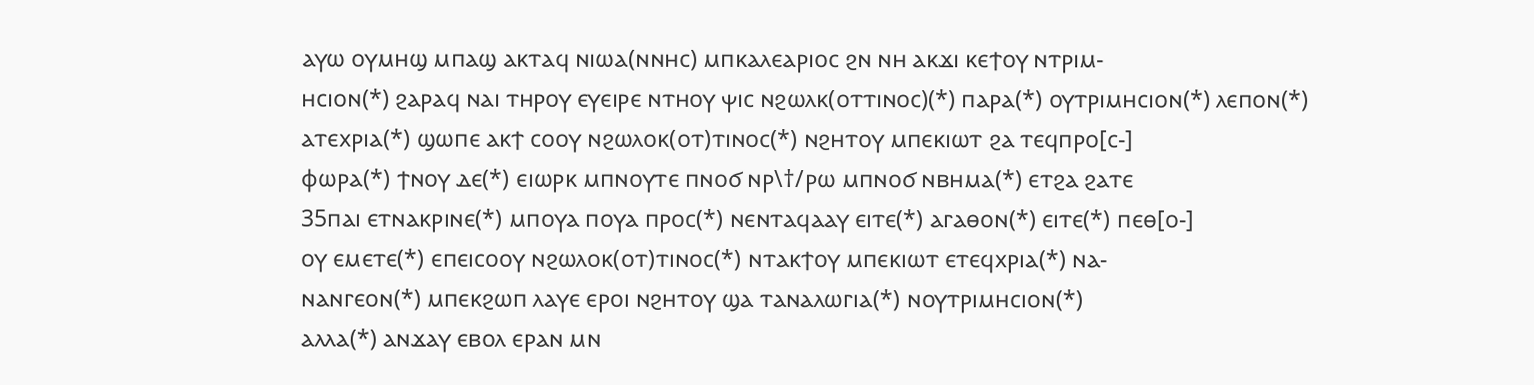ⲁⲩⲱ ⲟⲩⲙⲏϣ ⲙⲡⲁϣ ⲁⲕⲧⲁϥ ⲛⲓⲱⲁ(ⲛⲛⲏⲥ) ⲙⲡⲕⲁⲗⲉⲁⲣⲓⲟⲥ ϩⲛ ⲛⲏ ⲁⲕϫⲓ ⲕⲉϯⲟⲩ ⲛⲧⲣⲓⲙ-
ⲏⲥⲓⲟⲛ(*) ϩⲁⲣⲁϥ ⲛⲁⲓ ⲧⲏⲣⲟⲩ ⲉⲩⲉⲓⲣⲉ ⲛⲧⲏⲟⲩ ⲯⲓⲥ ⲛϩⲱⲗⲕ(ⲟⲧⲧⲓⲛⲟⲥ)(*) ⲡⲁⲣⲁ(*) ⲟⲩⲧⲣⲓⲙⲏⲥⲓⲟⲛ(*) ⲗⲉⲡⲟⲛ(*)
ⲁⲧⲉⲭⲣⲓⲁ(*) ϣⲱⲡⲉ ⲁⲕϯ ⲥⲟⲟⲩ ⲛϩⲱⲗⲟⲕ(ⲟⲧ)ⲧⲓⲛⲟⲥ(*) ⲛϩⲏⲧⲟⲩ ⲙⲡⲉⲕⲓⲱⲧ ϩⲁ ⲧⲉϥⲡⲣⲟ[ⲥ-]
ⲫⲱⲣⲁ(*) ϯⲛⲟⲩ ⲇⲉ(*) ⲉⲓⲱⲣⲕ ⲙⲡⲛⲟⲩⲧⲉ ⲡⲛⲟϭ ⲛⲣ\†/ⲣⲱ ⲙⲡⲛⲟϭ ⲛⲃⲏⲙⲁ(*) ⲉⲧϩⲁ ϩⲁⲧⲉ
35ⲡⲁⲓ ⲉⲧⲛⲁⲕⲣⲓⲛⲉ(*) ⲙⲡⲟⲩⲁ ⲡⲟⲩⲁ ⲡⲣⲟⲥ(*) ⲛⲉⲛⲧⲁϥⲁⲁⲩ ⲉⲓⲧⲉ(*) ⲁⲅⲁⲑⲟⲛ(*) ⲉⲓⲧⲉ(*) ⲡⲉⲑ[ⲟ-]
ⲟⲩ ⲉⲙⲉⲧⲉ(*) ⲉⲡⲉⲓⲥⲟⲟⲩ ⲛϩⲱⲗⲟⲕ(ⲟⲧ)ⲧⲓⲛⲟⲥ(*) ⲛⲧⲁⲕϯⲟⲩ ⲙⲡⲉⲕⲓⲱⲧ ⲉⲧⲉϥⲭⲣⲓⲁ(*) ⲛⲁ-
ⲛⲁⲛⲅⲉⲟⲛ(*) ⲙⲡⲉⲕϩⲱⲡ ⲗⲁⲩⲉ ⲉⲣⲟⲓ ⲛϩⲏⲧⲟⲩ ϣⲁ ⲧⲁⲛⲁⲗⲱⲅⲓⲁ(*) ⲛⲟⲩⲧⲣⲓⲙⲏⲥⲓⲟⲛ(*)
ⲁⲗⲗⲁ(*) ⲁⲛϫⲁⲩ ⲉⲃⲟⲗ ⲉⲣⲁⲛ ⲙⲛ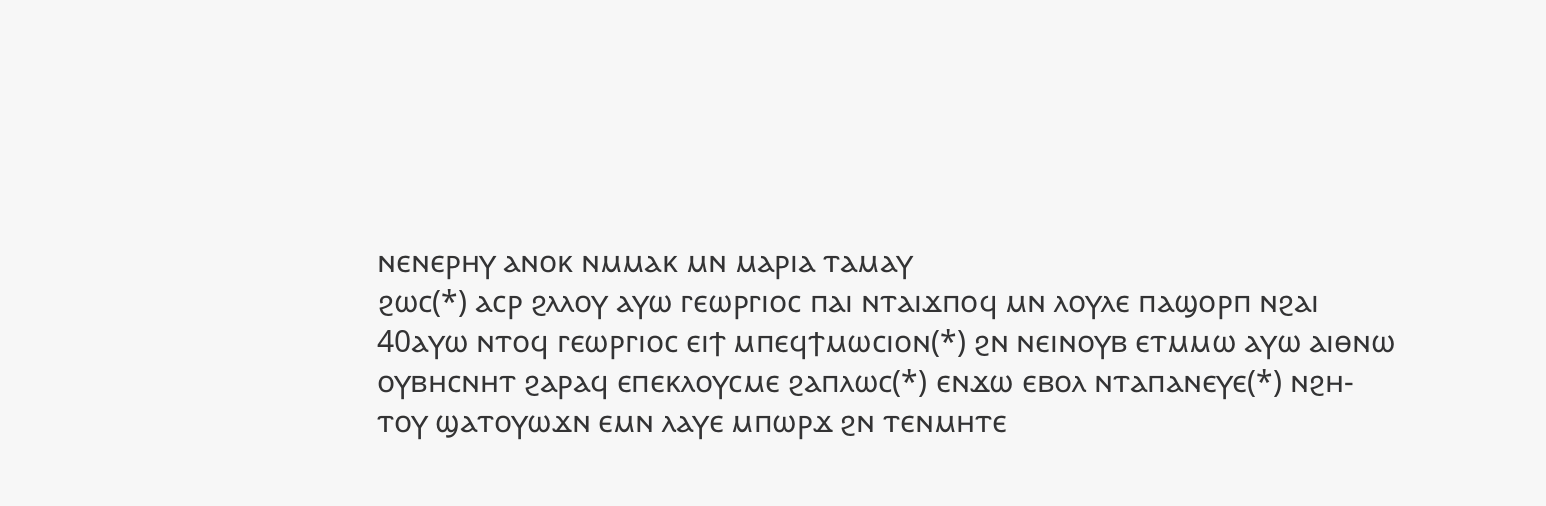ⲛⲉⲛⲉⲣⲏⲩ ⲁⲛⲟⲕ ⲛⲙⲙⲁⲕ ⲙⲛ ⲙⲁⲣⲓⲁ ⲧⲁⲙⲁⲩ
ϩⲱⲥ(*) ⲁⲥⲣ ϩⲗⲗⲟⲩ ⲁⲩⲱ ⲅⲉⲱⲣⲅⲓⲟⲥ ⲡⲁⲓ ⲛⲧⲁⲓϫⲡⲟϥ ⲙⲛ ⲗⲟⲩⲗⲉ ⲡⲁϣⲟⲣⲡ ⲛϩⲁⲓ
40ⲁⲩⲱ ⲛⲧⲟϥ ⲅⲉⲱⲣⲅⲓⲟⲥ ⲉⲓϯ ⲙⲡⲉϥϯⲙⲱⲥⲓⲟⲛ(*) ϩⲛ ⲛⲉⲓⲛⲟⲩⲃ ⲉⲧⲙⲙⲱ ⲁⲩⲱ ⲁⲓⲑⲛⲱ
ⲟⲩⲃⲏⲥⲛⲏⲧ ϩⲁⲣⲁϥ ⲉⲡⲉⲕⲗⲟⲩⲥⲙⲉ ϩⲁⲡⲗⲱⲥ(*) ⲉⲛϫⲱ ⲉⲃⲟⲗ ⲛⲧⲁⲡⲁⲛⲉⲩⲉ(*) ⲛϩⲏ-
ⲧⲟⲩ ϣⲁⲧⲟⲩⲱϫⲛ ⲉⲙⲛ ⲗⲁⲩⲉ ⲙⲡⲱⲣϫ ϩⲛ ⲧⲉⲛⲙⲏⲧⲉ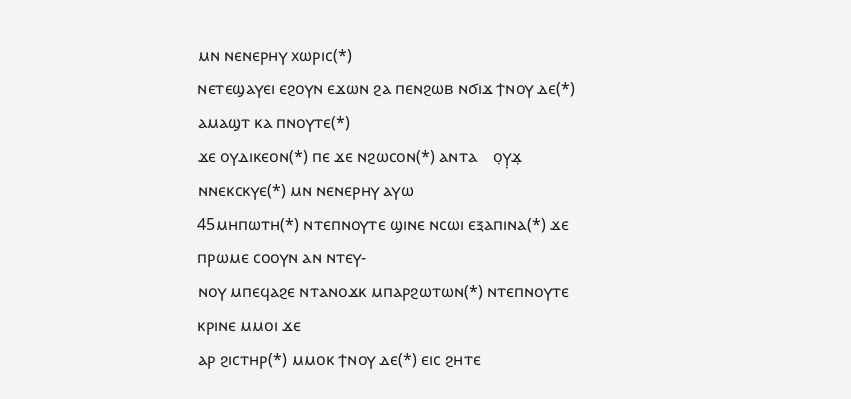ⲙⲛ ⲛⲉⲛⲉⲣⲏⲩ ⲭⲱⲣⲓⲥ(*)
ⲛⲉⲧⲉϣⲁⲩⲉⲓ ⲉϩⲟⲩⲛ ⲉϫⲱⲛ ϩⲁ ⲡⲉⲛϩⲱⲃ ⲛϭⲓϫ ϯⲛⲟⲩ ⲇⲉ(*) ⲁⲙⲁϣⲧ ⲕⲁ ⲡⲛⲟⲩⲧⲉ(*)
ϫⲉ ⲟⲩⲇⲓⲕⲉⲟⲛ(*) ⲡⲉ ϫⲉ ⲛϩⲱⲥⲟⲛ(*) ⲁⲛⲧⲁ    ⲟ̣ⲩ̣ϫ̣ ⲛⲛⲉⲕⲥⲕⲩⲉ(*) ⲙⲛ ⲛⲉⲛⲉⲣⲏⲩ ⲁⲩⲱ
45ⲙⲏⲡⲱⲧⲏ(*) ⲛⲧⲉⲡⲛⲟⲩⲧⲉ ϣⲓⲛⲉ ⲛⲥⲱⲓ ⲉⲝⲁⲡⲓⲛⲁ(*) ϫⲉ ⲡⲣⲱⲙⲉ ⲥⲟⲟⲩⲛ ⲁⲛ ⲛⲧⲉⲩ-
ⲛⲟⲩ ⲙⲡⲉϥⲁϩⲉ ⲛⲧⲁⲛⲟϫⲕ ⲙⲡⲁⲣϩⲱⲧⲱⲛ(*) ⲛⲧⲉⲡⲛⲟⲩⲧⲉ ⲕⲣⲓⲛⲉ ⲙⲙⲟⲓ ϫⲉ
ⲁⲣ ϩⲓⲥⲧⲏⲣ(*) ⲙⲙⲟⲕ ϯⲛⲟⲩ ⲇⲉ(*) ⲉⲓⲥ ϩⲏⲧⲉ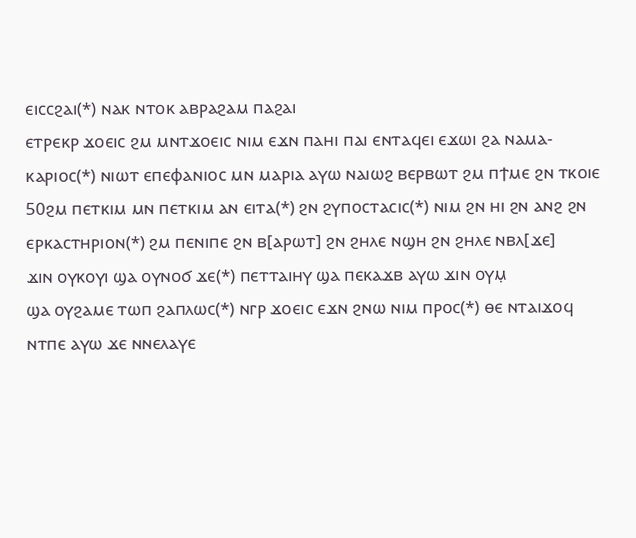ⲉⲓⲥⲥϩⲁⲓ(*) ⲛⲁⲕ ⲛⲧⲟⲕ ⲁⲃⲣⲁϩⲁⲙ ⲡⲁϩⲁⲓ
ⲉⲧⲣⲉⲕⲣ ϫⲟⲉⲓⲥ ϩⲙ ⲙⲛⲧϫⲟⲉⲓⲥ ⲛⲓⲙ ⲉϫⲛ ⲡⲁⲏⲓ ⲡⲁⲓ ⲉⲛⲧⲁϥⲉⲓ ⲉϫⲱⲓ ϩⲁ ⲛⲁⲙⲁ-
ⲕⲁⲣⲓⲟⲥ(*) ⲛⲓⲱⲧ ⲉⲡⲉⲫⲁⲛⲓⲟⲥ ⲙⲛ ⲙⲁⲣⲓⲁ ⲁⲩⲱ ⲛⲁⲓⲱϩ ⲃⲉⲣⲃⲱⲧ ϩⲙ ⲡϯⲙⲉ ϩⲛ ⲧⲕⲟⲓⲉ
50ϩⲙ ⲡⲉⲧⲕⲓⲙ ⲙⲛ ⲡⲉⲧⲕⲓⲙ ⲁⲛ ⲉⲓⲧⲁ(*) ϩⲛ ϩⲩⲡⲟⲥⲧⲁⲥⲓⲥ(*) ⲛⲓⲙ ϩⲛ ⲏⲓ ϩⲛ ⲁⲛϩ ϩⲛ
ⲉⲣⲕⲁⲥⲧⲏⲣⲓⲟⲛ(*) ϩⲙ ⲡⲉⲛⲓⲡⲉ ϩⲛ ⲃ[ⲁⲣⲱⲧ] ϩⲛ ϩⲏⲗⲉ ⲛϣⲏ ϩⲛ ϩⲏⲗⲉ ⲛⲃⲗ[ϫⲉ]
ϫⲓⲛ ⲟⲩⲕⲟⲩⲓ ϣⲁ ⲟⲩⲛⲟϭ ϫⲉ(*) ⲡⲉⲧⲧⲁⲓⲏⲩ ϣⲁ ⲡⲉⲕⲁϫⲃ ⲁⲩⲱ ϫⲓⲛ ⲟⲩⲙ̣
ϣⲁ ⲟⲩϩⲁⲙⲉ ⲧⲱⲡ ϩⲁⲡⲗⲱⲥ(*) ⲛⲅⲣ ϫⲟⲉⲓⲥ ⲉϫⲛ ϩⲛⲱ ⲛⲓⲙ ⲡⲣⲟⲥ(*) ⲑⲉ ⲛⲧⲁⲓϫⲟϥ
ⲛⲧⲡⲉ ⲁⲩⲱ ϫⲉ ⲛⲛⲉⲗⲁⲩⲉ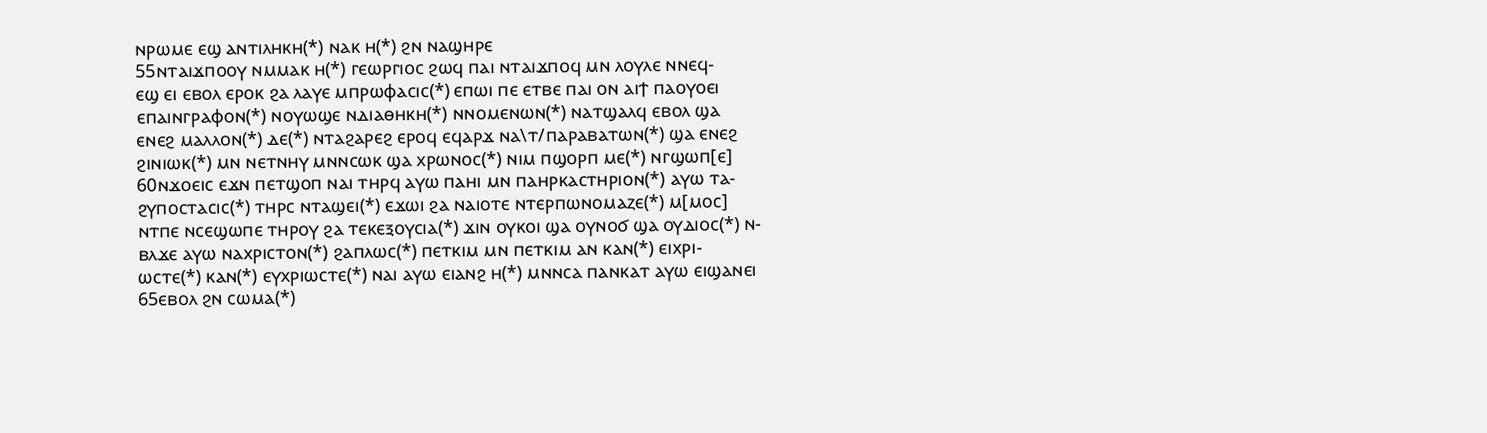ⲛⲣⲱⲙⲉ ⲉϣ ⲁⲛⲧⲓⲗⲏⲕⲏ(*) ⲛⲁⲕ ⲏ(*) ϩⲛ ⲛⲁϣⲏⲣⲉ
55ⲛⲧⲁⲓϫⲡⲟⲟⲩ ⲛⲙⲙⲁⲕ ⲏ(*) ⲅⲉⲱⲣⲅⲓⲟⲥ ϩⲱϥ ⲡⲁⲓ ⲛⲧⲁⲓϫⲡⲟϥ ⲙⲛ ⲗⲟⲩⲗⲉ ⲛⲛⲉϥ-
ⲉϣ ⲉⲓ ⲉⲃⲟⲗ ⲉⲣⲟⲕ ϩⲁ ⲗⲁⲩⲉ ⲙⲡⲣⲱⲫⲁⲥⲓⲥ(*) ⲉⲡⲱⲓ ⲡⲉ ⲉⲧⲃⲉ ⲡⲁⲓ ⲟⲛ ⲁⲓϯ ⲡⲁⲟⲩⲟⲉⲓ
ⲉⲡⲁⲓⲛⲅⲣⲁⲫⲟⲛ(*) ⲛⲟⲩⲱϣⲉ ⲛⲇⲓⲁⲑⲏⲕⲏ(*) ⲛⲛⲟⲙⲉⲛⲱⲛ(*) ⲛⲁⲧϣⲁⲗϥ ⲉⲃⲟⲗ ϣⲁ
ⲉⲛⲉϩ ⲙⲁⲗⲗⲟⲛ(*) ⲇⲉ(*) ⲛⲧⲁϩⲁⲣⲉϩ ⲉⲣⲟϥ ⲉϥⲁⲣϫ ⲛⲁ\ⲧ/ⲡⲁⲣⲁⲃⲁⲧⲱⲛ(*) ϣⲁ ⲉⲛⲉϩ
ϩⲓⲛⲓⲱⲕ(*) ⲙⲛ ⲛⲉⲧⲛⲏⲩ ⲙⲛⲛⲥⲱⲕ ϣⲁ ⲭⲣⲱⲛⲟⲥ(*) ⲛⲓⲙ ⲡϣⲟⲣⲡ ⲙⲉ(*) ⲛⲅϣⲱⲡ[ⲉ]
60ⲛϫⲟⲉⲓⲥ ⲉϫⲛ ⲡⲉⲧϣⲟⲡ ⲛⲁⲓ ⲧⲏⲣϥ ⲁⲩⲱ ⲡⲁⲏⲓ ⲙⲛ ⲡⲁⲏⲣⲕⲁⲥⲧⲏⲣⲓⲟⲛ(*) ⲁⲩⲱ ⲧⲁ-
ϩⲩⲡⲟⲥⲧⲁⲥⲓⲥ(*) ⲧⲏⲣⲥ ⲛⲧⲁϣⲉⲓ(*) ⲉϫⲱⲓ ϩⲁ ⲛⲁⲓⲟⲧⲉ ⲛⲧⲉⲣⲡⲱⲛⲟⲙⲁⲍⲉ(*) ⲙ[ⲙⲟⲥ]
ⲛⲧⲡⲉ ⲛⲥⲉϣⲱⲡⲉ ⲧⲏⲣⲟⲩ ϩⲁ ⲧⲉⲕⲉⲝⲟⲩⲥⲓⲁ(*) ϫⲓⲛ ⲟⲩⲕⲟⲓ ϣⲁ ⲟⲩⲛⲟϭ ϣⲁ ⲟⲩⲇⲓⲟⲥ(*) ⲛ-
ⲃⲗϫⲉ ⲁⲩⲱ ⲛⲁⲭⲣⲓⲥⲧⲟⲛ(*) ϩⲁⲡⲗⲱⲥ(*) ⲡⲉⲧⲕⲓⲙ ⲙⲛ ⲡⲉⲧⲕⲓⲙ ⲁⲛ ⲕⲁⲛ(*) ⲉⲓⲭⲣⲓ-
ⲱⲥⲧⲉ(*) ⲕⲁⲛ(*) ⲉⲩⲭⲣⲓⲱⲥⲧⲉ(*) ⲛⲁⲓ ⲁⲩⲱ ⲉⲓⲁⲛϩ ⲏ(*) ⲙⲛⲛⲥⲁ ⲡⲁⲛⲕⲁⲧ ⲁⲩⲱ ⲉⲓϣⲁⲛⲉⲓ
65ⲉⲃⲟⲗ ϩⲛ ⲥⲱⲙⲁ(*)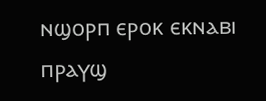ⲛϣⲟⲣⲡ ⲉⲣⲟⲕ ⲉⲕⲛⲁⲃⲓ ⲡⲣⲁⲩϣ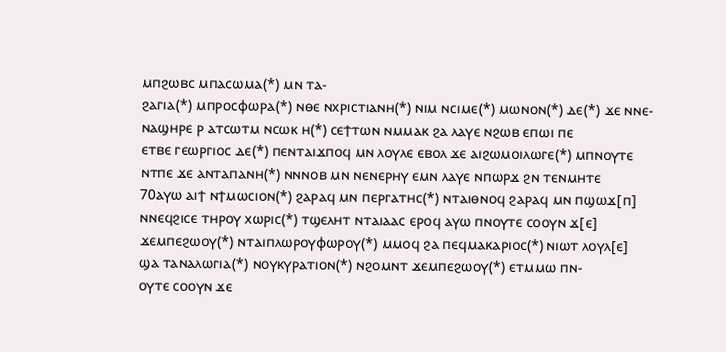ⲙⲡϩⲱⲃⲥ ⲙⲡⲁⲥⲱⲙⲁ(*) ⲙⲛ ⲧⲁ-
ϩⲁⲅⲓⲁ(*) ⲙⲡⲣⲟⲥⲫⲱⲣⲁ(*) ⲛⲑⲉ ⲛⲭⲣⲓⲥⲧⲓⲁⲛⲏ(*) ⲛⲓⲙ ⲛⲥⲓⲙⲉ(*) ⲙⲱⲛⲟⲛ(*) ⲇⲉ(*) ϫⲉ ⲛⲛⲉ-
ⲛⲁϣⲏⲣⲉ ⲣ ⲁⲧⲥⲱⲧⲙ ⲛⲥⲱⲕ ⲏ(*) ⲥⲉϯⲧⲱⲛ ⲛⲙⲙⲁⲕ ϩⲁ ⲗⲁⲩⲉ ⲛϩⲱⲃ ⲉⲡⲱⲓ ⲡⲉ
ⲉⲧⲃⲉ ⲅⲉⲱⲣⲅⲓⲟⲥ ⲇⲉ(*) ⲡⲉⲛⲧⲁⲓϫⲡⲟϥ ⲙⲛ ⲗⲟⲩⲗⲉ ⲉⲃⲟⲗ ϫⲉ ⲁⲓϩⲱⲙⲟⲓⲗⲱⲅⲉ(*) ⲙⲡⲛⲟⲩⲧⲉ
ⲛⲧⲡⲉ ϫⲉ ⲁⲛⲧⲁⲡⲁⲛⲏ(*) ⲛⲛⲛⲟⲃ ⲙⲛ ⲛⲉⲛⲉⲣⲏⲩ ⲉⲙⲛ ⲗⲁⲩⲉ ⲛⲡⲱⲣϫ ϩⲛ ⲧⲉⲛⲙⲏⲧⲉ
70ⲁⲩⲱ ⲁⲓϯ ⲛϯⲙⲱⲥⲓⲟⲛ(*) ϩⲁⲣⲁϥ ⲙⲛ ⲡⲉⲣⲅⲁⲧⲏⲥ(*) ⲛⲧⲁⲓⲑⲛⲟϥ ϩⲁⲣⲁϥ ⲙⲛ ⲡϣⲱϫ[ⲡ]
ⲛⲛⲉϥϩⲓⲥⲉ ⲧⲏⲣⲟⲩ ⲭⲱⲣⲓⲥ(*) ⲧϣⲉⲗⲏⲧ ⲛⲧⲁⲓⲁⲁⲥ ⲉⲣⲟϥ ⲁⲩⲱ ⲡⲛⲟⲩⲧⲉ ⲥⲟⲟⲩⲛ ϫ[ⲉ]
ϫⲉⲙⲡⲉϩⲱⲟⲩ(*) ⲛⲧⲁⲓⲡⲗⲱⲣⲟⲩⲫⲱⲣⲟⲩ(*) ⲙⲙⲟϥ ϩⲁ ⲡⲉϥⲙⲁⲕⲁⲣⲓⲟⲥ(*) ⲛⲓⲱⲧ ⲗⲟⲩⲗ[ⲉ]
ϣⲁ ⲧⲁⲛⲁⲗⲱⲅⲓⲁ(*) ⲛⲟⲩⲕⲩⲣⲁⲧⲓⲟⲛ(*) ⲛϩⲟⲙⲛⲧ ϫⲉⲙⲡⲉϩⲱⲟⲩ(*) ⲉⲧⲙⲙⲱ ⲡⲛ-
ⲟⲩⲧⲉ ⲥⲟⲟⲩⲛ ϫⲉ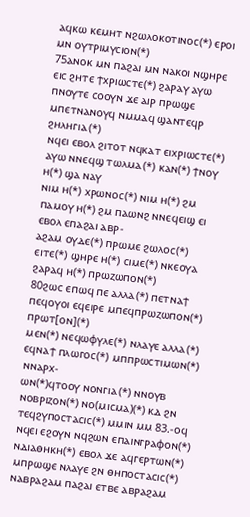ⲁϥⲕⲱ ⲕⲉⲙⲏⲧ ⲛϩⲱⲗⲟⲕⲟⲧⲓⲛⲟⲥ(*) ⲉⲣⲟⲓ ⲙⲛ ⲟⲩⲧⲣⲓⲙⲩⲥⲓⲟⲛ(*)
75ⲁⲛⲟⲕ ⲙⲛ ⲡⲁϩⲁⲓ ⲙⲛ ⲛⲁⲕⲟⲓ ⲛϣⲏⲣⲉ ⲉⲓⲥ ϩⲏⲧⲉ ϯⲭⲣⲓⲱⲥⲧⲉ(*) ϩⲁⲣⲁⲩ ⲁⲩⲱ
ⲡⲛⲟⲩⲧⲉ ⲥⲟⲟⲩⲛ ϫⲉ ⲁⲓⲣ ⲡⲣⲱϣⲉ ⲙⲡⲉⲧⲛⲁⲛⲟⲩϥ ⲛⲙⲙⲁϥ ϣⲁⲛⲧⲉϥⲣ ϩⲏⲗⲏⲅⲓⲁ(*)
ⲛϥⲉⲓ ⲉⲃⲟⲗ ϩⲓⲧⲟⲧ ⲛϥⲕⲁⲧ ⲉⲓⲭⲣⲓⲱⲥⲧⲉ(*) ⲁⲩⲱ ⲛⲛⲉϥϣ ⲧⲱⲗⲙⲁ(*) ⲕⲁⲛ(*) ϯⲛⲟⲩ ⲏ(*) ϣⲁ ⲛⲁⲩ
ⲛⲓⲙ ⲏ(*) ⲭⲣⲱⲛⲟⲥ(*) ⲛⲓⲙ ⲏ(*) ϩⲙ ⲡⲁⲙⲟⲩ ⲏ(*) ϩⲙ ⲡⲁⲱⲛϩ ⲛⲛⲉϥⲉⲓϣ ⲉⲓ ⲉⲃⲟⲗ ⲉⲡⲁϩⲁⲓ ⲁⲃⲣ-
ⲁϩⲁⲙ ⲟⲩⲇⲉ(*) ⲡⲣⲱⲙⲉ ϩⲱⲗⲟⲥ(*) ⲉⲓⲧⲉ(*) ϣⲏⲣⲉ ⲏ(*) ⲥⲓⲙⲉ(*) ⲛⲕⲉⲟⲩⲁ ϩⲁⲣⲁϥ ⲏ(*) ⲡⲣⲱⲍⲱⲡⲟⲛ(*)
80ϩⲱⲥ ⲉⲡⲱϥ ⲡⲉ ⲁⲗⲗⲁ(*) ⲡⲉⲧⲛⲁϯ ⲡⲉϥⲟⲩⲟⲓ ⲉϥⲉⲓⲣⲉ ⲙⲡⲉϥⲡⲣⲱⲍⲱⲡⲟⲛ(*) ⲡⲣⲱⲧ[ⲟⲛ](*)
ⲙⲉⲛ(*) ⲛⲉϥⲱⲫⲩⲗⲉ(*) ⲛⲗⲁⲩⲉ ⲁⲗⲗⲁ(*) ⲉϥⲛⲁϯ ⲡⲗⲱⲅⲟⲥ(*) ⲙⲡⲡⲣⲱⲥⲧⲓⲙⲱⲛ(*) ⲛⲛⲁⲣⲭ-
ⲱⲛ(*)ϥⲧⲟⲟⲩ ⲛⲟⲛⲅⲓⲁ(*) ⲛⲛⲟⲩⲃ ⲛⲟⲃⲣⲓⲍⲟⲛ(*) ⲛⲟ(ⲙⲓⲥⲙⲁ)(*) ⲕⲇ ϩⲛ ⲧⲉϥϩⲩⲡⲟⲥⲧⲁⲥⲓⲥ(*) ⲙⲙⲓⲛ ⲙⲙ 83.-ⲟϥ ⲛϥⲉⲓ ⲉϩⲟⲩⲛ ⲛϥϩⲱⲛ ⲉⲡⲁⲓⲛⲅⲣⲁⲫⲟⲛ(*) ⲛⲇⲓⲁⲑⲏⲕⲏ(*) ⲉⲃⲟⲗ ϫⲉ ⲁϥⲅⲉⲣⲧⲱⲛ(*)
ⲙⲡⲣⲱϣⲉ ⲛⲗⲁⲩⲉ ϩⲛ ⲑⲏⲡⲟⲥⲧⲁⲥⲓⲥ(*) ⲛⲁⲃⲣⲁϩⲁⲙ ⲡⲁϩⲁⲓ ⲉⲧⲃⲉ ⲁⲃⲣⲁϩⲁⲙ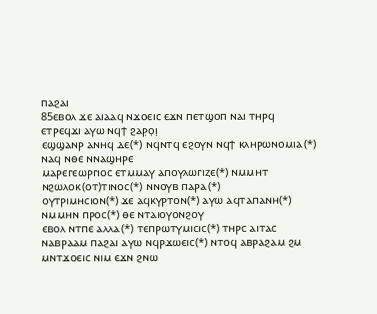ⲡⲁϩⲁⲓ
85ⲉⲃⲟⲗ ϫⲉ ⲁⲓⲁⲁϥ ⲛϫⲟⲉⲓⲥ ⲉϫⲛ ⲡⲉⲧϣⲟⲡ ⲛⲁⲓ ⲧⲏⲣϥ ⲉⲧⲣⲉϥϫⲓ ⲁⲩⲱ ⲛϥϯ ϩⲁⲣ̣ⲟ̣ⲓ̣
ⲉϣϣⲁⲛⲣ ⲁⲛⲏϥ ⲇⲉ(*) ⲛϥⲛⲧϥ ⲉϩⲟⲩⲛ ⲛϥϯ ⲕⲗⲏⲣⲱⲛⲟⲙⲓⲁ(*) ⲛⲁϥ ⲛⲑⲉ ⲛⲛⲁϣⲏⲣⲉ
ⲙⲁⲣⲉⲅⲉⲱⲣⲅⲓⲟⲥ ⲉⲧⲙⲙⲁⲩ ⲁⲡⲟⲩⲗⲱⲅⲓⲍⲉ(*) ⲛⲙⲙⲏⲧ ⲛϩⲱⲗⲟⲕ(ⲟⲧ)ⲧⲓⲛⲟⲥ(*) ⲛⲛⲟⲩⲃ ⲡⲁⲣⲁ(*)
ⲟⲩⲧⲣⲓⲙⲏⲥⲓⲟⲛ(*) ϫⲉ ⲁϥⲕⲩⲣⲧⲟⲛ(*) ⲁⲩⲱ ⲁϥⲧⲁⲡⲁⲛⲏ(*) ⲛⲙⲙⲏⲛ ⲡⲣⲟⲥ(*) ⲑⲉ ⲛⲧⲁⲓⲟⲩⲟⲛϩⲟⲩ
ⲉⲃⲟⲗ ⲛⲧⲡⲉ ⲁⲗⲗⲁ(*) ⲧⲉⲡⲣⲱⲧⲩⲙⲓⲥⲓⲥ(*) ⲧⲏⲣⲥ ⲁⲓⲧⲁⲥ ⲛⲁⲃⲣⲁⲁⲙ ⲡⲁϩⲁⲓ ⲁⲩⲱ ⲛϥⲣϫⲱⲉⲓⲥ(*) ⲛⲧⲟϥ ⲁⲃⲣⲁϩⲁⲙ ϩⲙ ⲙⲛⲧϫⲟⲉⲓⲥ ⲛⲓⲙ ⲉϫⲛ ϩⲛⲱ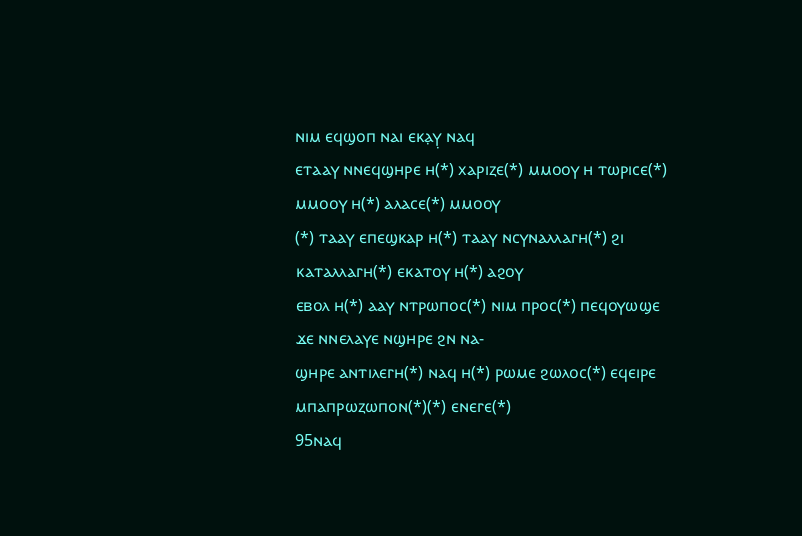ⲛⲓⲙ ⲉϥϣⲟⲡ ⲛⲁⲓ ⲉⲕⲁ̣ⲩ̣ ⲛⲁϥ
ⲉⲧⲁⲁⲩ ⲛⲛⲉϥϣⲏⲣⲉ ⲏ(*) ⲭⲁⲣⲓⲍⲉ(*) ⲙⲙⲟⲟⲩ ⲏ ⲧⲱⲣⲓⲥⲉ(*) ⲙⲙⲟⲟⲩ ⲏ(*) ⲁⲗⲁⲥⲉ(*) ⲙⲙⲟⲟⲩ
(*) ⲧⲁⲁⲩ ⲉⲡⲉϣⲕⲁⲣ ⲏ(*) ⲧⲁⲁⲩ ⲛⲥⲩⲛⲁⲗⲗⲁⲅⲏ(*) ϩⲓ ⲕⲁⲧⲁⲗⲗⲁⲅⲏ(*) ⲉⲕⲁⲧⲟⲩ ⲏ(*) ⲁϩⲟⲩ
ⲉⲃⲟⲗ ⲏ(*) ⲁⲁⲩ ⲛⲧⲣⲱⲡⲟⲥ(*) ⲛⲓⲙ ⲡⲣⲟⲥ(*) ⲡⲉϥⲟⲩⲱϣⲉ ϫⲉ ⲛⲛⲉⲗⲁⲩⲉ ⲛϣⲏⲣⲉ ϩⲛ ⲛⲁ-
ϣⲏⲣⲉ ⲁⲛⲧⲓⲗⲉⲅⲏ(*) ⲛⲁϥ ⲏ(*) ⲣⲱⲙⲉ ϩⲱⲗⲟⲥ(*) ⲉϥⲉⲓⲣⲉ ⲙⲡⲁⲡⲣⲱⲍⲱⲡⲟⲛ(*)(*) ⲉⲛⲉⲅⲉ(*)
95ⲛⲁϥ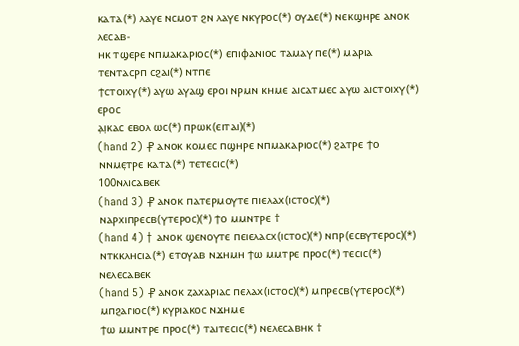ⲕⲁⲧⲁ(*) ⲗⲁⲩⲉ ⲛⲥⲙⲟⲧ ϩⲛ ⲗⲁⲩⲉ ⲛⲕⲩⲣⲟⲥ(*) ⲟⲩⲇⲉ(*) ⲛⲉⲕϣⲏⲣⲉ ⲁⲛⲟⲕ ⲗⲉⲥⲁⲃ-
ⲏⲕ ⲧϣⲉⲣⲉ ⲛⲡⲙⲁⲕⲁⲣⲓⲟⲥ(*) ⲉⲡⲓⲫⲁⲛⲓⲟⲥ ⲧⲁⲙⲁⲩ ⲡⲉ(*) ⲙⲁⲣⲓⲁ ⲧⲉⲛⲧⲁⲥⲣⲡ ⲥϩⲁⲓ(*) ⲛⲧⲡⲉ
ϯⲥⲧⲟⲓⲭⲩ(*) ⲁⲩⲱ ⲁⲩⲁϣ ⲉⲣⲟⲓ ⲛⲣⲙⲛ ⲕⲏⲙⲉ ⲁⲓⲥⲁⲧⲙⲉⲥ ⲁⲩⲱ ⲁⲓⲥⲧⲟⲓⲭⲩ(*) ⲉⲣⲟⲥ
ⲁ̣ⲓ̣ⲕⲁⲥ ⲉⲃⲟⲗ ⲱⲥ(*) ⲡⲣⲱⲕ(ⲉⲓⲧⲁⲓ)(*)
(hand 2) ⳨ ⲁⲛⲟⲕ ⲕⲟⲙⲉⲥ ⲡϣⲏⲣⲉ ⲛⲡⲙⲁⲕⲁⲣⲓⲟⲥ(*) ϩⲁⲧⲣⲉ ϯⲟ ⲛⲛⲙⲉ̣ⲧⲣⲉ ⲕⲁⲧⲁ(*) ⲧⲉⲧⲉⲥⲓⲥ(*)
100ⲛⲗⲓⲥⲁⲃⲉⲕ
(hand 3) ⳨ ⲁⲛⲟⲕ ⲡⲁⲧⲉⲣⲙⲟⲩⲧⲉ ⲡⲓⲉⲗⲁⲭ(ⲓⲥⲧⲟⲥ)(*) ⲛⲁⲣⲭⲓⲡⲣⲉⲥⲃ(ⲩⲧⲉⲣⲟⲥ)(*) ϯⲟ ⲙⲙⲛⲧⲣⲉ †
(hand 4) † ⲁⲛⲟⲕ ϣⲉⲛⲟⲩⲧⲉ ⲡⲉⲓⲉⲗⲁⲥⲭ(ⲓⲥⲧⲟⲥ)(*) ⲛⲡⲣ(ⲉⲥⲃⲩⲧⲉⲣⲟⲥ)(*) ⲛⲧⲕⲕⲗⲏⲥⲓⲁ(*) ⲉⲧⲟⲩⲁⲃ ⲛϫⲏⲙⲏ ϯⲱ ⲙⲙⲧⲣⲉ ⲡⲣⲟⲥ(*) ⲧⲉⲥⲓⲥ(*) ⲛⲉⲗⲉⲥⲁⲃⲉⲕ
(hand 5) ⳨ ⲁⲛⲟⲕ ⲍⲁⲭⲁⲣⲓⲁⲥ ⲡⲉⲗⲁⲭ(ⲓⲥⲧⲟⲥ)(*) ⲙⲡⲣⲉⲥⲃ(ⲩⲧⲉⲣⲟⲥ)(*) ⲙⲡϩⲁⲅⲓⲟⲥ(*) ⲕⲩⲣⲓⲁⲕⲟⲥ ⲛϫⲏⲙⲉ
ϯⲱ ⲙⲙⲛⲧⲣⲉ ⲡⲣⲟⲥ(*) ⲧⲁⲓⲧⲉⲥⲓⲥ(*) ⲛⲉⲗⲉⲥⲁⲃⲏⲕ †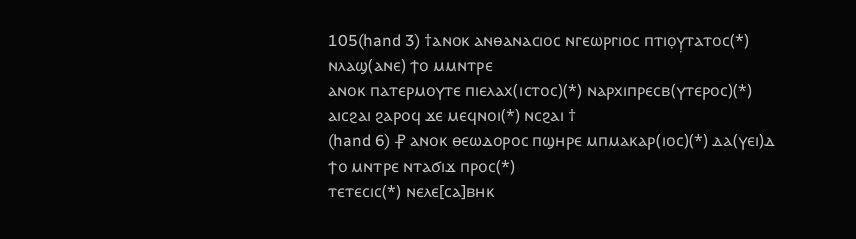105(hand 3) †ⲁⲛⲟⲕ ⲁⲛⲑⲁⲛⲁⲥⲓⲟⲥ ⲛⲅⲉⲱⲣⲅⲓⲟⲥ ⲡⲧⲓⲟ̣ⲩ̣ⲧⲁⲧⲟⲥ(*) ⲛⲗⲁϣ(ⲁⲛⲉ) ϯⲟ ⲙⲙⲛⲧⲣⲉ
ⲁⲛⲟⲕ ⲡⲁⲧⲉⲣⲙⲟⲩⲧⲉ ⲡⲓⲉⲗⲁⲭ(ⲓⲥⲧⲟⲥ)(*) ⲛⲁⲣⲭⲓⲡⲣⲉⲥⲃ(ⲩⲧⲉⲣⲟⲥ)(*) ⲁⲓⲥϩⲁⲓ ϩⲁⲣⲟϥ ϫⲉ ⲙⲉϥⲛⲟⲓ(*) ⲛⲥϩⲁⲓ †
(hand 6) ⳨ ⲁⲛⲟⲕ ⲑⲉⲱⲇⲟⲣⲟⲥ ⲡϣⲏⲣⲉ ⲙⲡⲙⲁⲕⲁⲣ(ⲓⲟⲥ)(*) ⲇⲁ(ⲩⲉⲓ)ⲇ ϯⲟ ⲙⲛⲧⲣⲉ ⲛⲧⲁϭⲓϫ ⲡⲣⲟⲥ(*)
ⲧⲉⲧⲉⲥⲓⲥ(*) ⲛⲉⲗⲉ[ⲥⲁ]ⲃⲏⲕ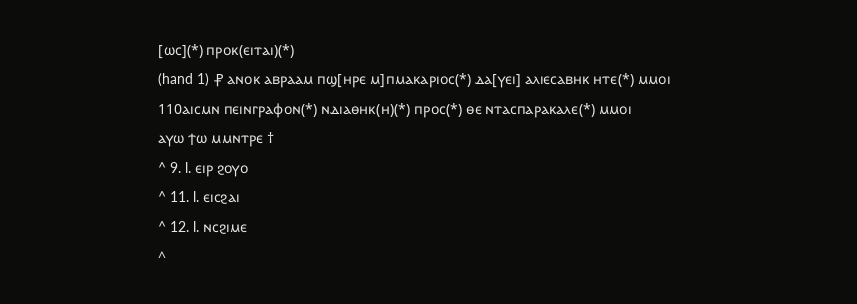[ⲱⲥ](*) ⲡⲣⲟⲕ(ⲉⲓⲧⲁⲓ)(*)
(hand 1) ⳨ ⲁⲛⲟⲕ ⲁⲃⲣⲁⲁⲙ ⲡϣ[ⲏⲣⲉ ⲙ]ⲡⲙⲁⲕⲁⲣⲓⲟⲥ(*) ⲇⲁ[ⲩⲉⲓ] ⲁⲗⲓⲉⲥⲁⲃⲏⲕ ⲏⲧⲉ(*) ⲙⲙⲟⲓ
110ⲁⲓⲥⲙⲛ ⲡⲉⲓⲛⲅⲣⲁⲫⲟⲛ(*) ⲛⲇⲓⲁⲑⲏⲕ(ⲏ)(*) ⲡⲣⲟⲥ(*) ⲑⲉ ⲛⲧⲁⲥⲡⲁⲣⲁⲕⲁⲗⲉ(*) ⲙⲙⲟⲓ
ⲁⲩⲱ ϯⲱ ⲙⲙⲛⲧⲣⲉ †
^ 9. l. ⲉⲓⲣ ϩⲟⲩⲟ
^ 11. l. ⲉⲓⲥϩⲁⲓ
^ 12. l. ⲛⲥϩⲓⲙⲉ
^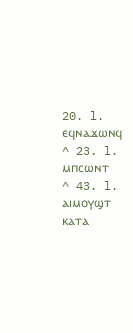20. l. ⲉϥⲛⲁϫⲱⲛϥ
^ 23. l. ⲙⲡⲥⲱⲛⲧ
^ 43. l. ⲁⲓⲙⲟⲩϣⲧ ⲕⲁⲧⲁ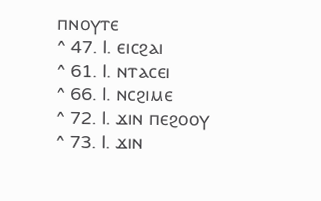ⲡⲛⲟⲩⲧⲉ
^ 47. l. ⲉⲓⲥϩⲁⲓ
^ 61. l. ⲛⲧⲁⲥⲉⲓ
^ 66. l. ⲛⲥϩⲓⲙⲉ
^ 72. l. ϫⲓⲛ ⲡⲉϩⲟⲟⲩ
^ 73. l. ϫⲓⲛ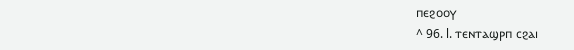ⲡⲉϩⲟⲟⲩ
^ 96. l. ⲧⲉⲛⲧⲁϣⲣⲡ ⲥϩⲁⲓ